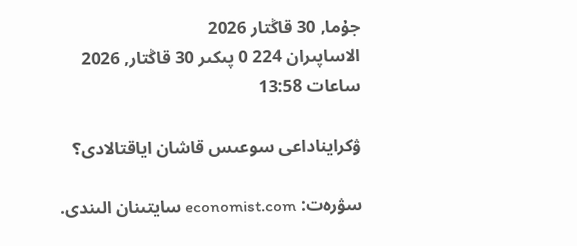جۇما, 30 قاڭتار 2026
الاساپىران 224 0 پىكىر 30 قاڭتار, 2026 ساعات 13:58

ۋكرايناداعى سوعىس قاشان اياقتالادى؟

سۋرەت: economist.com سايتىنان الىندى.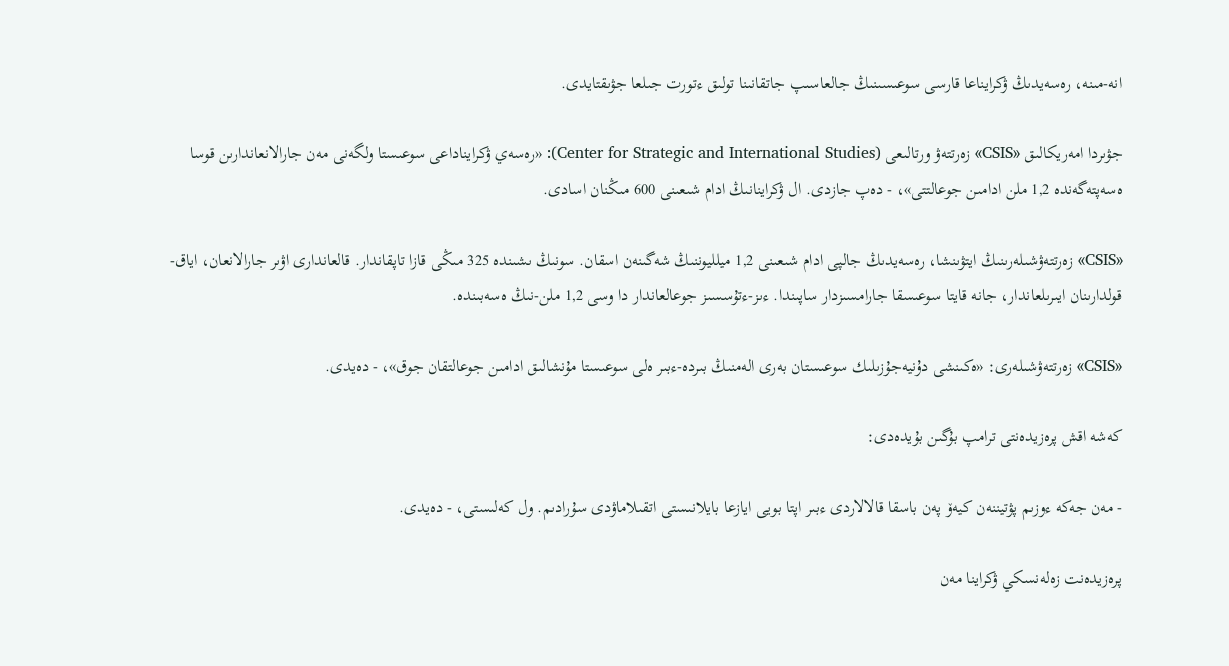انە-مىنە، رەسەيدىڭ ۋكرايناعا قارسى سوعىسىنىڭ جالعاسىپ جاتقانىنا تولىق ءتورت جىلعا جۋىقتايدى.

جۋىردا امەريكالىق «CSIS» زەرتتەۋ ورتالىعى (Center for Strategic and International Studies): «رەسەي ۋكرايناداعى سوعىستا ولگەنى مەن جارالانعاندارىن قوسا ەسەپتەگەندە 1,2 ملن ادامىن جوعالتتى»، - دەپ جازدى. ال ۋكراينانىڭ ادام شىعىنى 600 مىڭنان اسادى.

«CSIS» زەرتتەۋشىلەرىنىڭ ايتۋىنشا، رەسەيدىڭ جالپى ادام شىعىنى 1,2 ميلليوننىڭ شەگىنەن اسقان. سونىڭ ىشىندە 325 مىڭى قازا تاپقاندار. قالعاندارى اۋىر جارالانعان، اياق-قولدارىنان ايىرىلعاندار، جانە قايتا سوعىسقا جارامسىزدار ساپىندا. ءىز-ءتۇسسىز جوعالعاندار دا وسى 1,2 ملن-نىڭ ەسەبىندە.

«CSIS» زەرتتەۋشىلەرى: «ەكىنشى دۇنيەجۇزىلىك سوعىستان بەرى الەمنىڭ بىردە-ءبىر ەلى سوعىستا مۇنشالىق ادامىن جوعالتقان جوق»، - دەيدى.

كەشە اقش پرەزيدەنتى ترامپ بۇگىن بۇيدەدى:

- مەن جەكە ءوزىم پۋتيننەن كيەۆ پەن باسقا قالالاردى ءبىر اپتا بويى ايازعا بايلانىستى اتقىلاماۋدى سۇرادىم. ول كەلىستى، - دەيدى.

پرەزيدەنت زەلەنسكي ۋكراينا مەن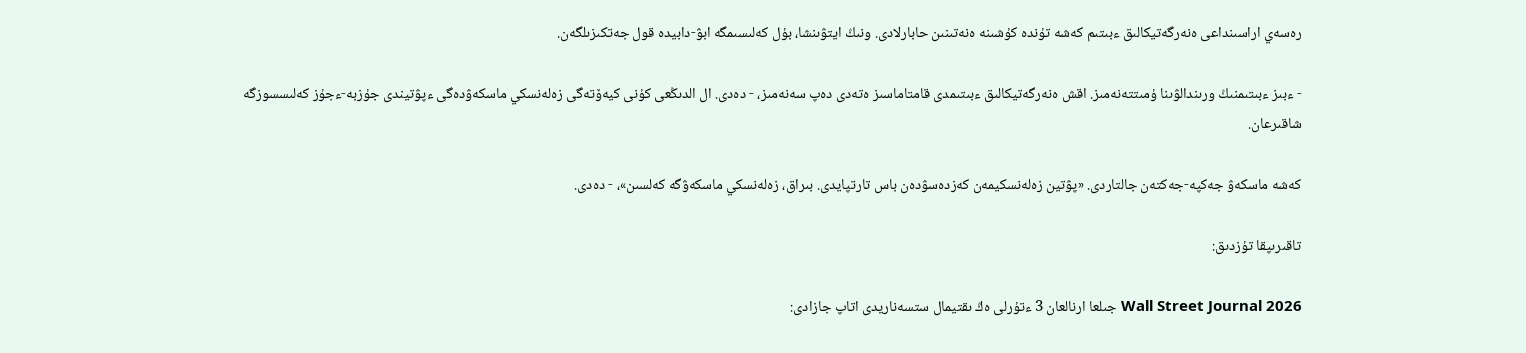رەسەي اراسىنداعى ەنەرگەتيكالىق ءبىتىم كەشە تۇندە كۇشىنە ەنەتىنىن حابارلادى. ونىڭ ايتۋىنشا، بۇل كەلىسىمگە ابۋ-دابيدە قول جەتكىزىلگەن.

- ءبىز ءبىتىمنىڭ ورىندالۋىنا ۇمىتتەنەمىز. اقش ەنەرگەتيكالىق ءبىتىمدى قامتاماسىز ەتەدى دەپ سەنەمىز، - دەدى. ال الدىڭعى كۇنى كيەۆتەگى زەلەنسكي ماسكەۋدەگى ءپۋتيندى جۇزبە-ءجۇز كەلىسسوزگە شاقىرعان.

كەشە ماسكەۋ جەكپە-جەكتەن جالتاردى. «پۋتين زەلەنسكيمەن كەزدەسۋدەن باس تارتپايدى. بىراق، زەلەنسكي ماسكەۋگە كەلسىن»، - دەدى.

تاقىرىپقا تۇزدىق:

Wall Street Journal 2026 جىلعا ارنالعان 3 ءتۇرلى ەڭ ىقتيمال ستسەناريدى اتاپ جازادى: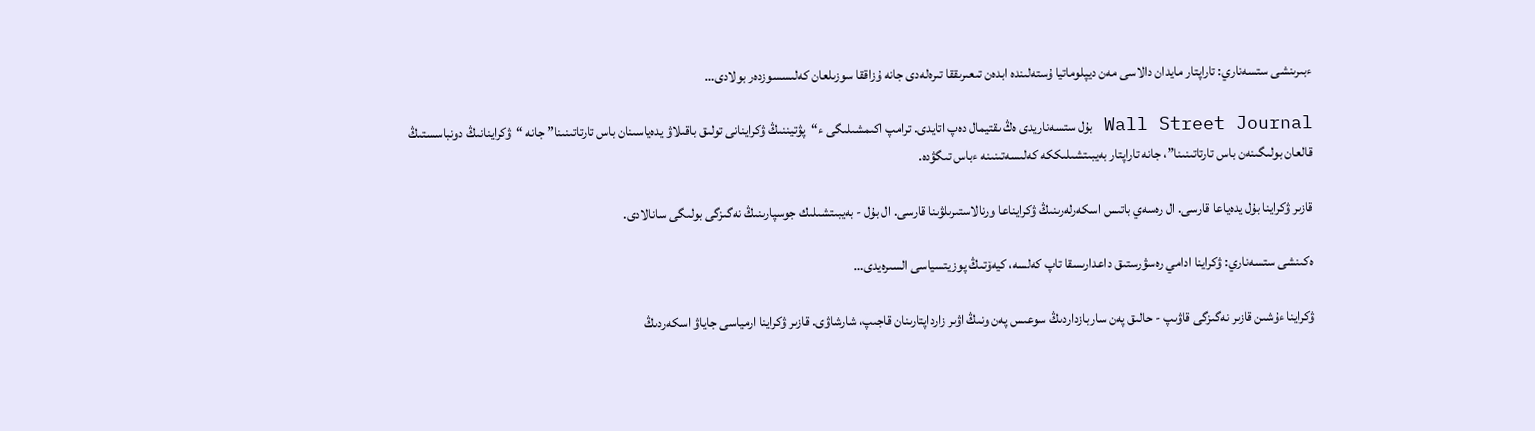ءبىرىنشى ستسەناري: تاراپتار مايدان دالاسى مەن ديپلوماتيا ۇستەلىندە ابدەن تىعىرىققا تىرەلەدى جانە ۇزاققا سوزىلعان كەلىسسوزدەر بولادى…

Wall Street Journal بۇل ستسەناريدى ەڭ ىقتيمال دەپ اتايدى. ترامپ اكىمشىلىگى ء“پۋتيننىڭ ۋكراينانى تولىق باقىلاۋ يدەياسىنان باس تارتاتىنىنا” جانە “ۋكراينانىڭ دونباسستىڭ قالعان بولىگىنەن باس تارتاتىنىنا”، جانە تاراپتار بەيبىتشىلىككە كەلىسەتىنىنە ءباس تىگۋدە.

قازىر ۋكراينا بۇل يدەياعا قارسى. ال رەسەي باتىس اسكەرلەرىنىڭ ۋكرايناعا ورنالاستىرىلۋىنا قارسى. ال بۇل - بەيبىتشىلىك جوسپارىنىڭ نەگىزگى بولىگى سانالادى.

ەكىنشى ستسەناري: ۋكراينا ادامي رەسۋرستىق داعدارىسقا تاپ كەلسە، كيەۆتىڭ پوزيتسياسى السىرەيدى…

ۋكراينا ءۇشىن قازىر نەگىزگى قاۋىپ - حالىق پەن ساربازداردىڭ سوعىس پەن ونىڭ اۋىر زارداپتارىنان قاجىپ، شارشاۋى. قازىر ۋكراينا ارمياسى جاياۋ اسكەردىڭ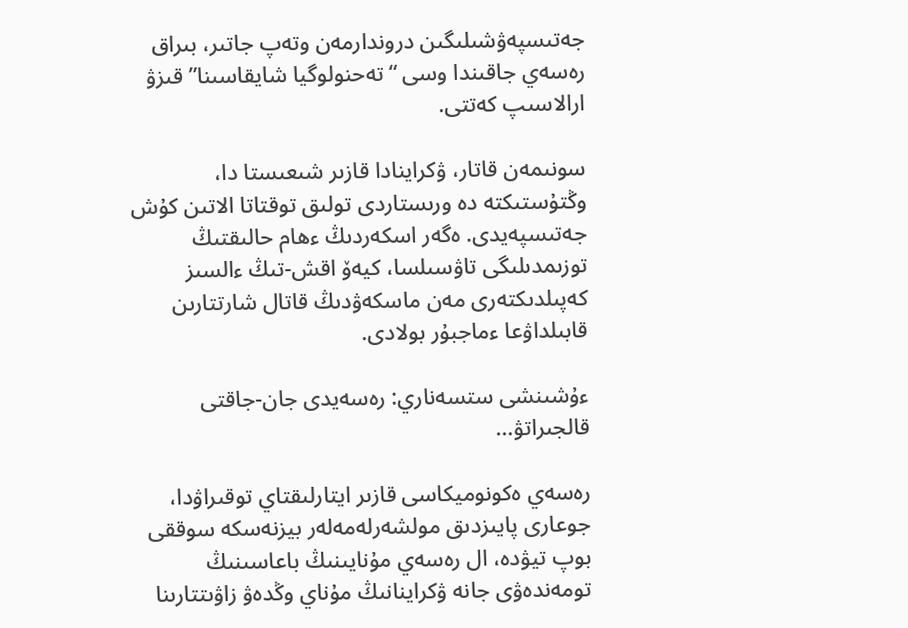جەتىسپەۋشىلىگىن دروندارمەن وتەپ جاتىر، بىراق رەسەي جاقىندا وسى “تەحنولوگيا شايقاسىنا” قىزۋ ارالاسىپ كەتتى.

سونىمەن قاتار، ۋكراينادا قازىر شىعىستا دا، وڭتۇستىكتە دە ورىستاردى تولىق توقتاتا الاتىن كۇش جەتىسپەيدى. ەگەر اسكەردىڭ ءھام حالىقتىڭ توزىمدىلىگى تاۋسىلسا، كيەۆ اقش-تىڭ ءالسىز كەپىلدىكتەرى مەن ماسكەۋدىڭ قاتال شارتتارىن قابىلداۋعا ءماجبۇر بولادى.

ءۇشىنشى ستسەناري: رەسەيدى جان-جاقتى قالجىراتۋ…

رەسەي ەكونوميكاسى قازىر ايتارلىقتاي توقىراۋدا، جوعارى پايىزدىق مولشەرلەمەلەر بيزنەسكە سوققى بوپ تيۋدە، ال رەسەي مۇنايىنىڭ باعاسىنىڭ تومەندەۋى جانە ۋكراينانىڭ مۇناي وڭدەۋ زاۋىتتارىنا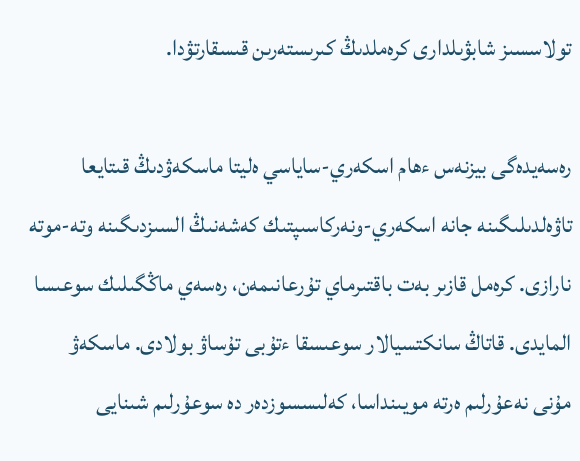تولاسسىز شابۋىلدارى كرەملدىڭ كىرىستەرىن قىسقارتۋدا.

رەسەيدەگى بيزنەس ءھام اسكەري-ساياسي ەليتا ماسكەۋدىڭ قىتايعا تاۋەلدىلىگىنە جانە اسكەري-ونەركاسىپتىك كەشەنىڭ السىزدىگىنە وتە-موتە نارازى. كرەمل قازىر بەت باقتىرماي تۇرعانىمەن، رەسەي ماڭگىلىك سوعىسا المايدى. قاتاڭ سانكتسيالار سوعىسقا ءتۇبى تۇساۋ بولادى. ماسكەۋ مۇنى نەعۇرلىم ەرتە مويىنداسا، كەلىسسوزدەر دە سوعۇرلىم شىنايى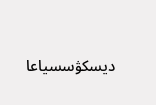ديسكۋسسياعا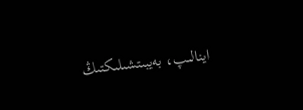اينالىپ، بەيبىتشىلىكتىڭ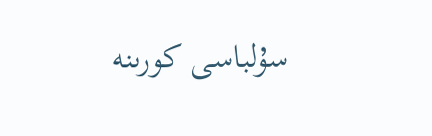سۇلباسى كورىنە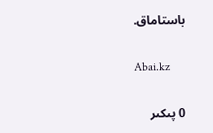باستاماق.

Abai.kz

0 پىكىر